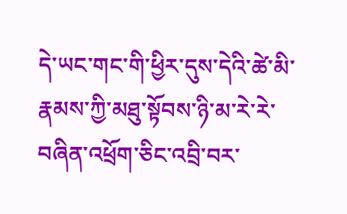དེ་ཡང་གང་གི་ཕྱིར་དུས་དེའི་ཚེ་མི་རྣམས་ཀྱི་མཐུ་སྟོབས་ཉི་མ་རེ་རེ་བཞིན་འཕྲོག་ཅིང་འབྲི་བར་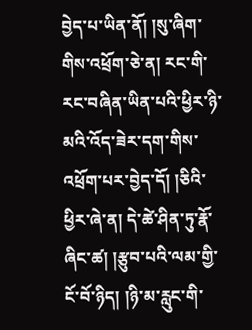བྱེད་པ་ཡིན་ནོ། །སུ་ཞིག་གིས་འཕྲོག་ཅེ་ན། རང་གི་རང་བཞིན་ཡིན་པའི་ཕྱིར་ཉི་མའི་འོད་ཟེར་དག་གིས་འཕྲོག་པར་བྱེད་དོ། །ཅིའི་ཕྱིར་ཞེ་ན། དེ་ཚེ་ཤིན་ཏུ་རྣོ་ཞིང་ཚ། །རྩུབ་པའི་ལམ་གྱི་ངོ་བོ་ཉིད། །ཉི་མ་རླུང་གི་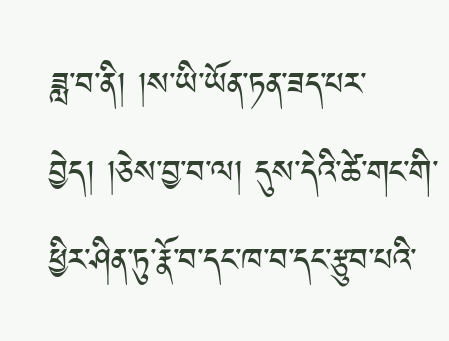ཟླ་བ་ནི། །ས་ཡི་ཡོན་ཏན་ཟད་པར་བྱེད། །ཅེས་བྱ་བ་ལ། དུས་དེའི་ཚེ་གང་གི་ཕྱིར་ཤིན་ཏུ་རྣོ་བ་དང་ཁ་བ་དང་རྩུབ་པའི་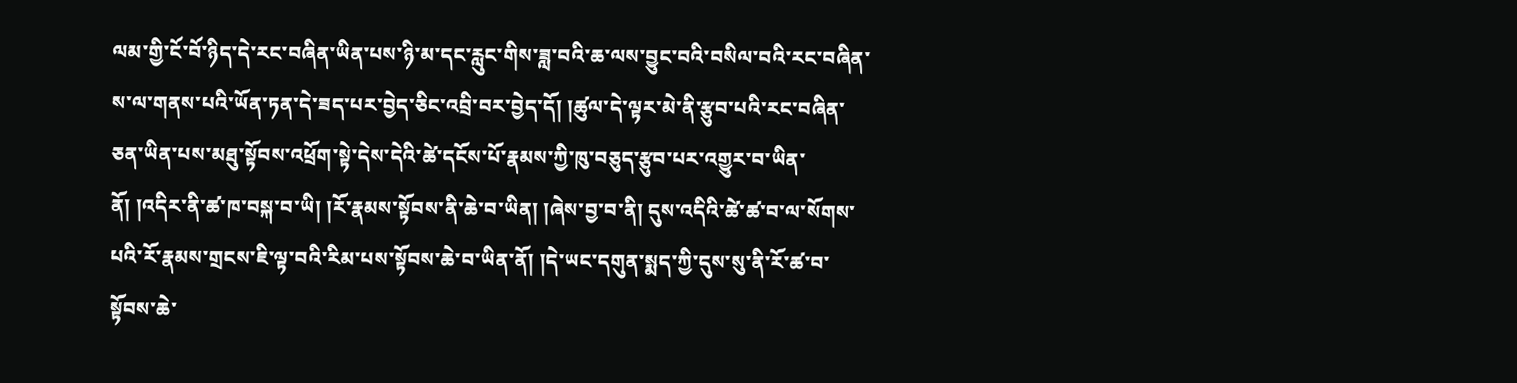ལམ་གྱི་ངོ་བོ་ཉིད་དེ་རང་བཞིན་ཡིན་པས་ཉི་མ་དང་རླུང་གིས་ཟླ་བའི་ཆ་ལས་བྱུང་བའི་བསིལ་བའི་རང་བཞིན་ས་ལ་གནས་པའི་ཡོན་ཏན་དེ་ཟད་པར་བྱེད་ཅིང་འབྲི་བར་བྱེད་དོ། །ཚུལ་དེ་ལྟར་མེ་ནི་རྩུབ་པའི་རང་བཞིན་ཅན་ཡིན་པས་མཐུ་སྟོབས་འཕྲོག་སྟེ་དེས་དེའི་ཚེ་དངོས་པོ་རྣམས་ཀྱི་ཁུ་བཅུད་རྩུབ་པར་འགྱུར་བ་ཡིན་ནོ། །འདིར་ནི་ཚ་ཁ་བསྐ་བ་ཡི། །རོ་རྣམས་སྟོབས་ནི་ཆེ་བ་ཡིན། །ཞེས་བྱ་བ་ནི། དུས་འདིའི་ཚེ་ཚ་བ་ལ་སོགས་པའི་རོ་རྣམས་གྲངས་ཇི་ལྟ་བའི་རིམ་པས་སྟོབས་ཆེ་བ་ཡིན་ནོ། །དེ་ཡང་དགུན་སྨད་ཀྱི་དུས་སུ་ནི་རོ་ཚ་བ་སྟོབས་ཆེ་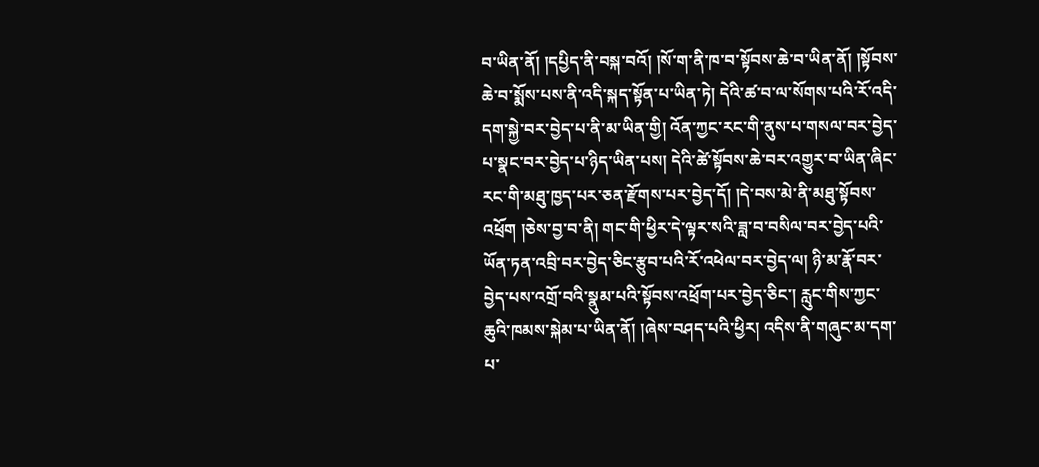བ་ཡིན་ནོ། །དཔྱིད་ནི་བསྐ་བའོ། །སོ་ག་ནི་ཁ་བ་སྟོབས་ཆེ་བ་ཡིན་ནོ། །སྟོབས་ཆེ་བ་སྨོས་པས་ནི་འདི་སྐད་སྟོན་པ་ཡིན་ཏེ། དེའི་ཚ་བ་ལ་སོགས་པའི་རོ་འདི་དག་སྐྱེ་བར་བྱེད་པ་ནི་མ་ཡིན་གྱི། འོན་ཀྱང་རང་གི་ནུས་པ་གསལ་བར་བྱེད་པ་སྣང་བར་བྱེད་པ་ཉིད་ཡིན་པས། དེའི་ཚེ་སྟོབས་ཆེ་བར་འགྱུར་བ་ཡིན་ཞིང་རང་གི་མཐུ་ཁྱད་པར་ཅན་རྫོགས་པར་བྱེད་དོ། །དེ་བས་མེ་ནི་མཐུ་སྟོབས་འཕྲོག །ཅེས་བྱ་བ་ནི། གང་གི་ཕྱིར་དེ་ལྟར་སའི་ཟླ་བ་བསིལ་བར་བྱེད་པའི་ཡོན་ཏན་འབྲི་བར་བྱེད་ཅིང་རྩུབ་པའི་རོ་འཕེལ་བར་བྱེད་ལ། ཉི་མ་རྣོ་བར་བྱེད་པས་འགྲོ་བའི་སྣུམ་པའི་སྟོབས་འཕྲོག་པར་བྱེད་ཅིང་། རླུང་གིས་ཀྱང་ཆུའི་ཁམས་སྐེམ་པ་ཡིན་ནོ། །ཞེས་བཤད་པའི་ཕྱིར། འདིས་ནི་གཞུང་མ་དག་པ་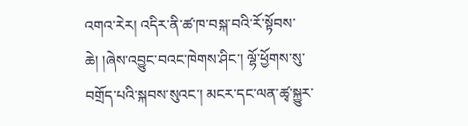འགའ་རེར། འདིར་ནི་ཚ་ཁ་བསྐ་བའི་རོ་སྟོབས་ཆེ། །ཞེས་འབྱུང་བའང་ཁེགས་ཤིང་། ལྷོ་ཕྱོགས་སུ་བགྲོད་པའི་སྐབས་སུའང་། མངར་དང་ལན་ཚྭ་སྐྱུར་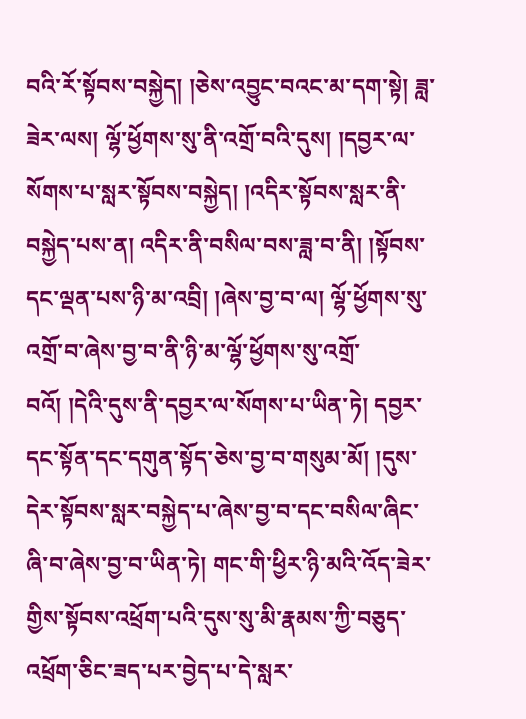བའི་རོ་སྟོབས་བསྐྱེད། །ཅེས་འབྱུང་བའང་མ་དག་སྟེ། ཟླ་ཟེར་ལས། ལྷོ་ཕྱོགས་སུ་ནི་འགྲོ་བའི་དུས། །དབྱར་ལ་སོགས་པ་སླར་སྟོབས་བསྐྱེད། །འདིར་སྟོབས་སླར་ནི་བསྐྱེད་པས་ན། འདིར་ནི་བསིལ་བས་ཟླ་བ་ནི། །སྟོབས་དང་ལྡན་པས་ཉི་མ་འབྲི། །ཞེས་བྱ་བ་ལ། ལྷོ་ཕྱོགས་སུ་འགྲོ་བ་ཞེས་བྱ་བ་ནི་ཉི་མ་ལྷོ་ཕྱོགས་སུ་འགྲོ་བའོ། །དེའི་དུས་ནི་དབྱར་ལ་སོགས་པ་ཡིན་ཏེ། དབྱར་དང་སྟོན་དང་དགུན་སྟོད་ཅེས་བྱ་བ་གསུམ་མོ། །དུས་དེར་སྟོབས་སླར་བསྐྱེད་པ་ཞེས་བྱ་བ་དང་བསིལ་ཞིང་ཞི་བ་ཞེས་བྱ་བ་ཡིན་ཏེ། གང་གི་ཕྱིར་ཉི་མའི་འོད་ཟེར་གྱིས་སྟོབས་འཕྲོག་པའི་དུས་སུ་མི་རྣམས་ཀྱི་བཅུད་འཕྲོག་ཅིང་ཟད་པར་བྱེད་པ་དེ་སླར་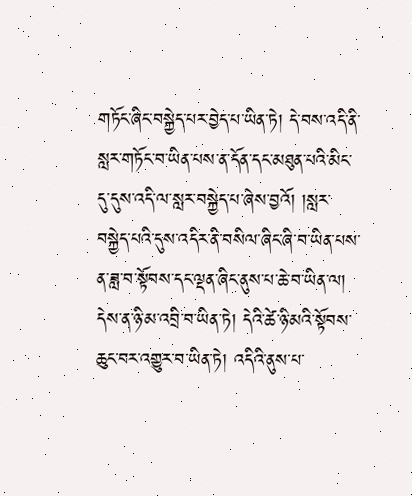གཏོང་ཞིང་བསྐྱེད་པར་བྱེད་པ་ཡིན་ཏེ། དེ་བས་འདི་ནི་སླར་གཏོང་བ་ཡིན་པས་ན་དོན་དང་མཐུན་པའི་མིང་དུ་དུས་འདི་ལ་སླར་བསྐྱེད་པ་ཞེས་བྱའོ། །སླར་བསྐྱེད་པའི་དུས་འདིར་ནི་བསིལ་ཞིང་ཞི་བ་ཡིན་པས་ན་ཟླ་བ་སྟོབས་དང་ལྡན་ཞིང་ནུས་པ་ཆེ་བ་ཡིན་ལ། དེས་ན་ཉི་མ་འབྲི་བ་ཡིན་ཏེ། དེའི་ཚེ་ཉི་མའི་སྟོབས་ཆུང་བར་འགྱུར་བ་ཡིན་ཏེ། འདིའི་ནུས་པ་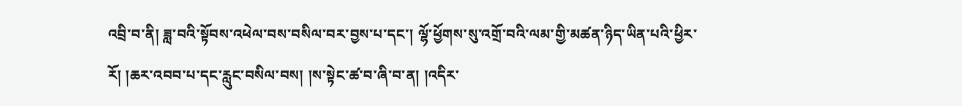འབྲི་བ་ནི། ཟླ་བའི་སྟོབས་འཕེལ་བས་བསིལ་བར་བྱས་པ་དང་། ལྷོ་ཕྱོགས་སུ་འགྲོ་བའི་ལམ་གྱི་མཚན་ཉིད་ཡིན་པའི་ཕྱིར་རོ། །ཆར་འབབ་པ་དང་རླུང་བསིལ་བས། །ས་སྟེང་ཚ་བ་ཞི་བ་ན། །འདིར་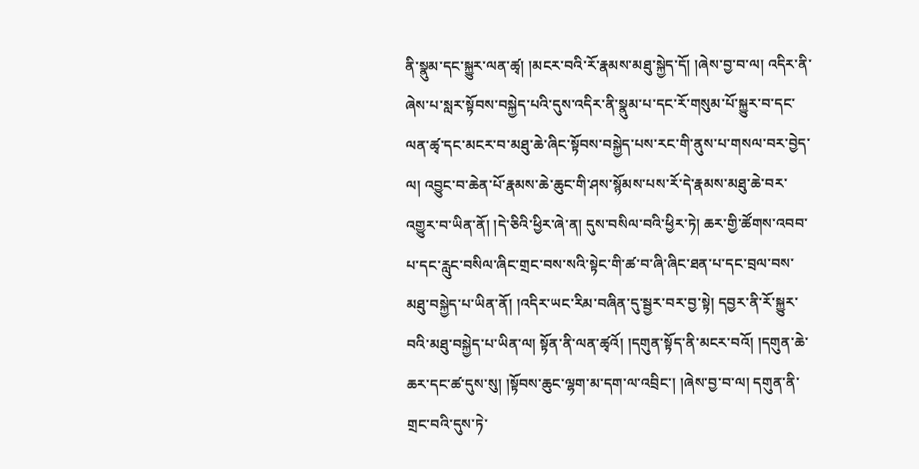ནི་སྣུམ་དང་སྐྱུར་ལན་ཚྭ། །མངར་བའི་རོ་རྣམས་མཐུ་སྐྱེད་དོ། །ཞེས་བྱ་བ་ལ། འདིར་ནི་ཞེས་པ་སླར་སྟོབས་བསྐྱེད་པའི་དུས་འདིར་ནི་སྣུམ་པ་དང་རོ་གསུམ་པོ་སྐྱུར་བ་དང་ལན་ཚྭ་དང་མངར་བ་མཐུ་ཆེ་ཞིང་སྟོབས་བསྐྱེད་པས་རང་གི་ནུས་པ་གསལ་བར་བྱེད་ལ། འབྱུང་བ་ཆེན་པོ་རྣམས་ཆེ་ཆུང་གི་ཤས་སྙོམས་པས་རོ་དེ་རྣམས་མཐུ་ཆེ་བར་འགྱུར་བ་ཡིན་ནོ། །དེ་ཅིའི་ཕྱིར་ཞེ་ན། དུས་བསིལ་བའི་ཕྱིར་ཏེ། ཆར་གྱི་ཚོགས་འབབ་པ་དང་རླུང་བསིལ་ཞིང་གྲང་བས་སའི་སྟེང་གི་ཚ་བ་ཞི་ཞིང་ཐན་པ་དང་བྲལ་བས་མཐུ་བསྐྱེད་པ་ཡིན་ནོ། །འདིར་ཡང་རིམ་བཞིན་དུ་སྦྱར་བར་བྱ་སྟེ། དབྱར་ནི་རོ་སྐྱུར་བའི་མཐུ་བསྐྱེད་པ་ཡིན་ལ། སྟོན་ནི་ལན་ཚྭའོ། །དགུན་སྟོད་ནི་མངར་བའོ། །དགུན་ཆེ་ཆར་དང་ཚ་དུས་སུ། །སྟོབས་ཆུང་ལྷག་མ་དག་ལ་འབྲིང་། །ཞེས་བྱ་བ་ལ། དགུན་ནི་གྲང་བའི་དུས་ཏེ་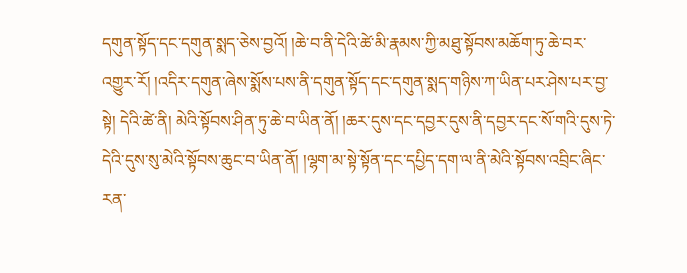དགུན་སྟོད་དང་དགུན་སྨད་ཅེས་བྱའོ། །ཆེ་བ་ནི་དེའི་ཚེ་མི་རྣམས་ཀྱི་མཐུ་སྟོབས་མཆོག་ཏུ་ཆེ་བར་འགྱུར་རོ། །འདིར་དགུན་ཞེས་སྨོས་པས་ནི་དགུན་སྟོད་དང་དགུན་སྨད་གཉིས་ཀ་ཡིན་པར་ཤེས་པར་བྱ་སྟེ། དེའི་ཚེ་ནི། མེའི་སྟོབས་ཤིན་ཏུ་ཆེ་བ་ཡིན་ནོ། །ཆར་དུས་དང་དབྱར་དུས་ནི་དབྱར་དང་སོ་གའི་དུས་ཏེ་དེའི་དུས་སུ་མེའི་སྟོབས་ཆུང་བ་ཡིན་ནོ། །ལྷག་མ་སྟེ་སྟོན་དང་དཔྱིད་དག་ལ་ནི་མེའི་སྟོབས་འབྲིང་ཞིང་རན་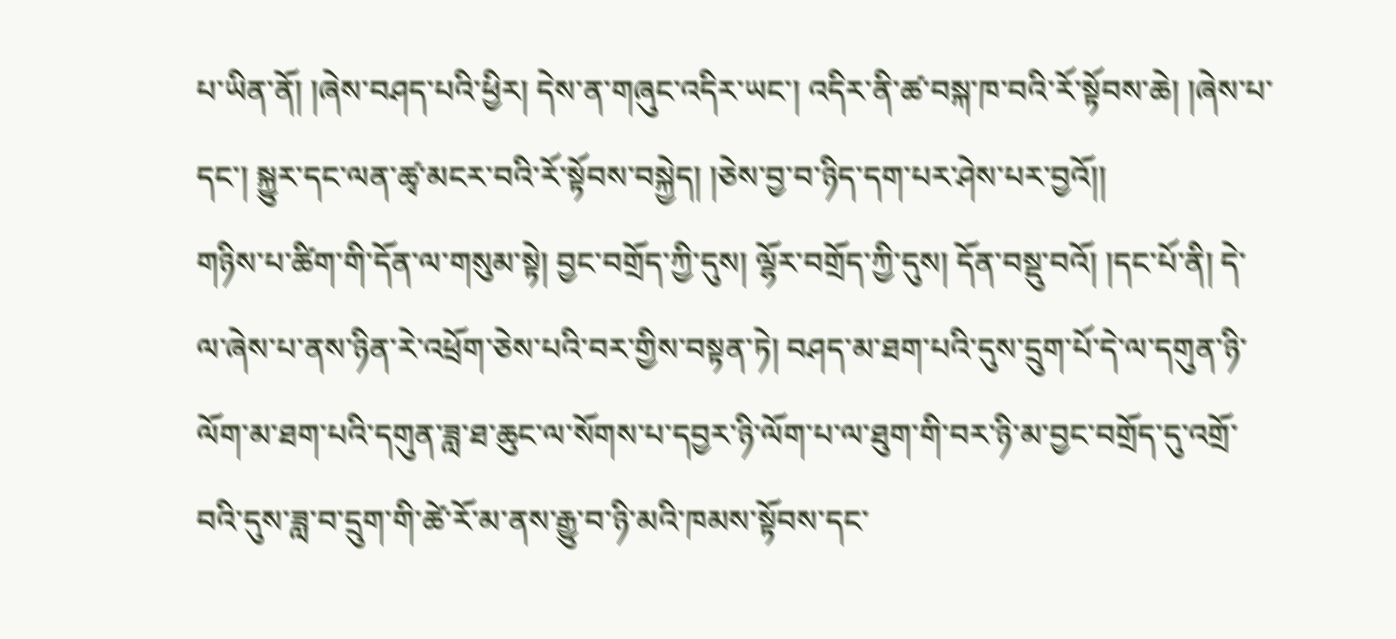པ་ཡིན་ནོ། །ཞེས་བཤད་པའི་ཕྱིར། དེས་ན་གཞུང་འདིར་ཡང་། འདིར་ནི་ཚ་བསྐ་ཁ་བའི་རོ་སྟོབས་ཆེ། །ཞེས་པ་དང་། སྐྱུར་དང་ལན་ཚྭ་མངར་བའི་རོ་སྟོབས་བསྐྱེད། །ཅེས་བྱ་བ་ཉིད་དག་པར་ཤེས་པར་བྱའོ།།
གཉིས་པ་ཚིག་གི་དོན་ལ་གསུམ་སྟེ། བྱང་བགྲོད་ཀྱི་དུས། ལྷོར་བགྲོད་ཀྱི་དུས། དོན་བསྡུ་བའོ། །དང་པོ་ནི། དེ་ལ་ཞེས་པ་ནས་ཉིན་རེ་འཕྲོག་ཅེས་པའི་བར་གྱིས་བསྟན་ཏེ། བཤད་མ་ཐག་པའི་དུས་དྲུག་པོ་དེ་ལ་དགུན་ཉི་ལོག་མ་ཐག་པའི་དགུན་ཟླ་ཐ་ཆུང་ལ་སོགས་པ་དབྱར་ཉི་ལོག་པ་ལ་ཐུག་གི་བར་ཉི་མ་བྱང་བགྲོད་དུ་འགྲོ་བའི་དུས་ཟླ་བ་དྲུག་གི་ཚེ་རོ་མ་ནས་རྒྱུ་བ་ཉི་མའི་ཁམས་སྟོབས་དང་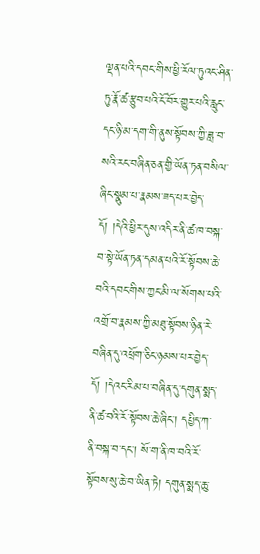ལྡན་པའི་དབང་གིས་ཕྱི་རོལ་ཏུའང་ཤིན་ཏུ་རྣོ་ཚ་རྩུབ་པའི་ངོ་བོར་གྱུར་པའི་རླུང་དང་ཉི་མ་དག་གི་ནུས་སྟོབས་ཀྱི་ཟླ་བ་སའི་རང་བཞིན་ཅན་གྱི་ཡོན་ཏན་བསིལ་ཞིང་སྣུམ་པ་རྣམས་ཟད་པར་བྱེད་དོ། །དེའི་ཕྱིར་དུས་འདིར་ནི་ཚ་ཁ་བསྐ་བ་སྟེ་ཡོན་ཏན་དམན་པའི་རོ་སྟོབས་ཆེ་བའི་དབང་གིས་ཀྱང་མི་ལ་སོགས་པའི་འགྲོ་བ་རྣམས་ཀྱི་མཐུ་སྟོབས་ཉིན་རེ་བཞིན་དུ་འཕྲོག་ཅིང་ཉམས་པར་བྱེད་དོ། །དེའང་རིམ་པ་བཞིན་དུ་དགུན་སྨད་ནི་ཚ་བའི་རོ་སྟོབས་ཆེ་ཞིང་། དཔྱིད་ཀ་ནི་བསྐ་བ་དང་། སོ་ག་ནི་ཁ་བའི་རོ་སྟོབས་སུ་ཆེ་བ་ཡིན་ཏེ། དགུན་སྨད་ཆུ་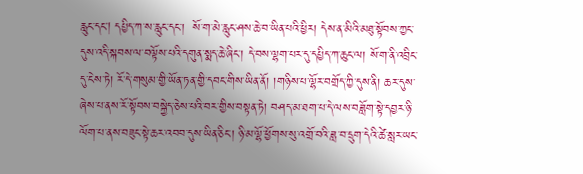རླུང་དང། དཔྱིད་ཀ་ས་རླུང་དང་།  སོ་ག་མེ་རླུང་ཤས་ཆེ་བ་ཡིན་པའི་ཕྱིར། དེས་ན་མིའི་མཐུ་སྟོབས་ཀྱང་དུས་འདི་སྐབས་ལ་བལྟོས་པའི་དགུན་སྨད་ཆེ་ཞིང་། དེ་བས་ལྷག་པར་དུ་དཔྱིད་ཀ་ཆུང་ལ། སོ་ག་ནི་འབྲིང་དུ་ངེས་ཏེ། རོ་དེ་གསུམ་གྱི་ཡོན་ཏན་གྱི་དབང་གིས་ཡིན་ནོ། །གཉིས་པ་ལྷོར་བགྲོད་ཀྱི་དུས་ནི། ཆར་དུས་ཞེས་པ་ནས་རོ་སྟོབས་བསྐྱེད་ཅེས་པའི་བར་གྱིས་བསྟན་ཏེ། བཤད་མ་ཐག་པ་དེ་ལས་བཟློག་སྟེ་དབྱར་ཉི་ལོག་པ་ནས་བཟུང་སྟེ་ཆར་འབབ་དུས་ཡིན་ཅིང་། ཉི་མ་ལྷོ་ཕྱོགས་སུ་འགྲོ་བའི་ཟླ་བ་དྲུག་དེའི་ཚེ་སླར་ཡང་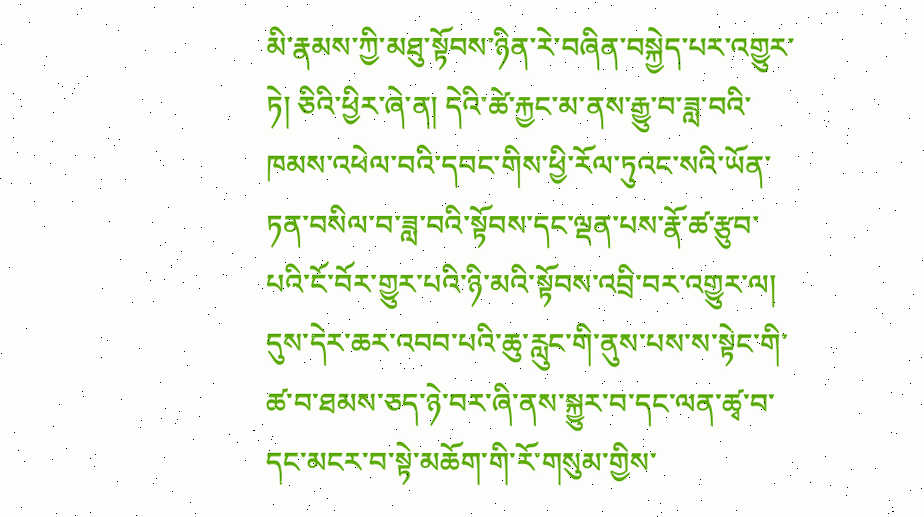མི་རྣམས་ཀྱི་མཐུ་སྟོབས་ཉིན་རེ་བཞིན་བསྐྱེད་པར་འགྱུར་ཏེ། ཅིའི་ཕྱིར་ཞེ་ན། དེའི་ཚེ་རྐྱང་མ་ནས་རྒྱུ་བ་ཟླ་བའི་ཁམས་འཕེལ་བའི་དབང་གིས་ཕྱི་རོལ་ཏུའང་སའི་ཡོན་ཏན་བསིལ་བ་ཟླ་བའི་སྟོབས་དང་ལྡན་པས་རྣོ་ཚ་རྩུབ་པའི་ངོ་བོར་གྱུར་པའི་ཉི་མའི་སྟོབས་འབྲི་བར་འགྱུར་ལ། དུས་དེར་ཆར་འབབ་པའི་ཆུ་རླུང་གི་ནུས་པས་ས་སྟེང་གི་ཚ་བ་ཐམས་ཅད་ཉེ་བར་ཞི་ནས་སྐྱུར་བ་དང་ལན་ཚྭ་བ་དང་མངར་བ་སྟེ་མཆོག་གི་རོ་གསུམ་གྱིས་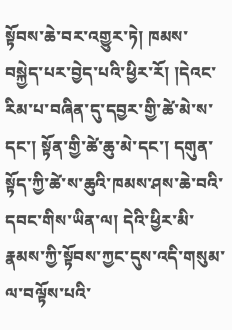སྟོབས་ཆེ་བར་འགྱུར་ཏེ། ཁམས་བསྐྱེད་པར་བྱེད་པའི་ཕྱིར་རོ། །དེའང་རིམ་པ་བཞིན་དུ་དབྱར་གྱི་ཚེ་མེ་ས་དང་། སྟོན་གྱི་ཚེ་ཆུ་མེ་དང་། དགུན་སྟོད་ཀྱི་ཚེ་ས་ཆུའི་ཁམས་ཤས་ཆེ་བའི་དབང་གིས་ཡིན་ལ། དེའི་ཕྱིར་མི་རྣམས་ཀྱི་སྟོབས་ཀྱང་དུས་འདི་གསུམ་ལ་བལྟོས་པའི་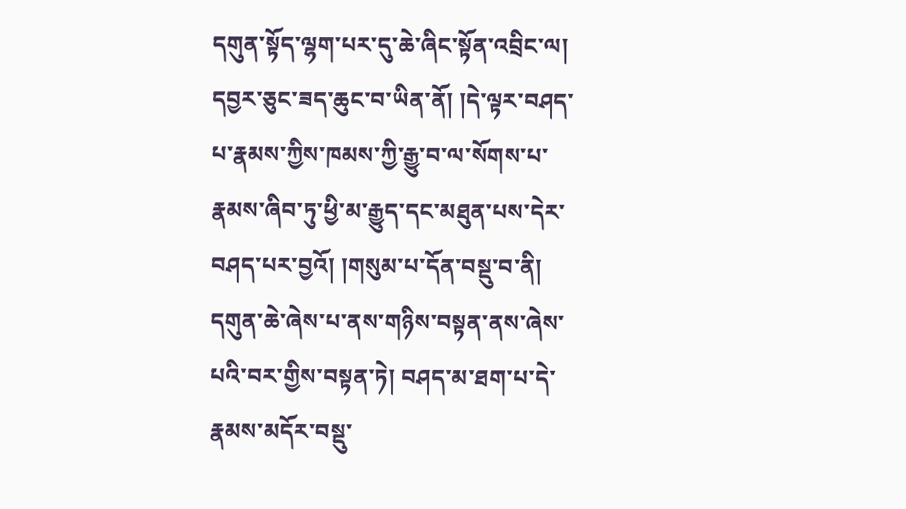དགུན་སྟོད་ལྷག་པར་དུ་ཆེ་ཞིང་སྟོན་འབྲིང་ལ། དབྱར་ཅུང་ཟད་ཆུང་བ་ཡིན་ནོ། །དེ་ལྟར་བཤད་པ་རྣམས་ཀྱིས་ཁམས་ཀྱི་རྒྱུ་བ་ལ་སོགས་པ་རྣམས་ཞིབ་ཏུ་ཕྱི་མ་རྒྱུད་དང་མཐུན་པས་དེར་བཤད་པར་བྱའོ། །གསུམ་པ་དོན་བསྡུ་བ་ནི། དགུན་ཆེ་ཞེས་པ་ནས་གཉིས་བསྟན་ནས་ཞེས་པའི་བར་གྱིས་བསྟན་ཏེ། བཤད་མ་ཐག་པ་དེ་རྣམས་མདོར་བསྡུ་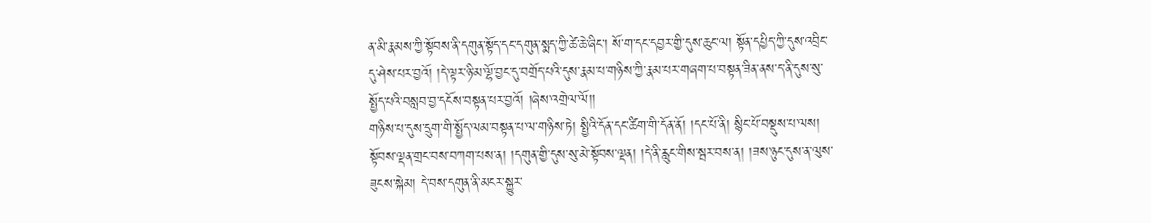ན་མི་རྣམས་ཀྱི་སྟོབས་ནི་དགུན་སྟོད་དང་དགུན་སྨད་ཀྱི་ཚེ་ཆེ་ཞིང་། སོ་ག་དང་དབྱར་གྱི་དུས་ཆུང་ལ། སྟོན་དཔྱིད་ཀྱི་དུས་འབྲིང་དུ་ཤེས་པར་བྱའོ། །དེ་ལྟར་ཉི་མ་ལྷོ་བྱང་དུ་བགྲོད་པའི་དུས་རྣམ་པ་གཉིས་ཀྱི་རྣམ་པར་གཞག་པ་བསྟན་ཟིན་ནས་ད་ནི་དུས་སུ་སྤྱོད་པའི་བསླབ་བྱ་དངོས་བསྟན་པར་བྱའོ། །ཞེས་འགྲེལ་ལོ།།
གཉིས་པ་དུས་དྲུག་གི་སྤྱོད་ལམ་བསྟན་པ་ལ་གཉིས་ཏེ། སྤྱིའི་དོན་དང་ཚིག་གི་དོན་ནོ། །དང་པོ་ནི། སྙིང་པོ་བསྡུས་པ་ལས། སྟོབས་ལྡན་གྲང་བས་བཀག་པས་ན། །དགུན་གྱི་དུས་སུ་མེ་སྟོབས་ལྡན། །དེ་ནི་རླུང་གིས་སྦར་བས་ན། །ཟས་ཉུང་དུས་ན་ལུས་ཟུངས་སྐེམ། དེ་བས་དགུན་ནི་མངར་སྐྱུར་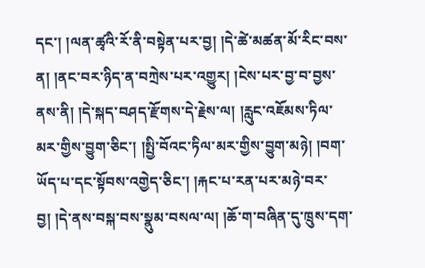དང་། །ལན་ཚྭའི་རོ་ནི་བསྟེན་པར་བྱ། །དེ་ཚེ་མཚན་མོ་རིང་བས་ན། །ནང་བར་ཉིད་ན་བཀྲེས་པར་འགྱུར། །ངེས་པར་བྱ་བ་བྱས་ནས་ནི། །དེ་སྐད་བཤད་རྫོགས་དེ་རྗེས་ལ། །རླུང་འཇོམས་ཏིལ་མར་གྱིས་བྱུག་ཅིང་། །སྤྱི་བོའང་ཏིལ་མར་གྱིས་བྱུག་མཉེ། །བག་ཡོད་པ་དང་སྟོབས་འགྱེད་ཅིང་། །རྐང་པ་རན་པར་མཉེ་བར་བྱ། །དེ་ནས་བསྐ་བས་སྣུམ་བསལ་ལ། །ཆོ་ག་བཞིན་དུ་ཁྲུས་དག་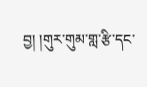བྱ། །གུར་གུམ་གླ་རྩི་དང་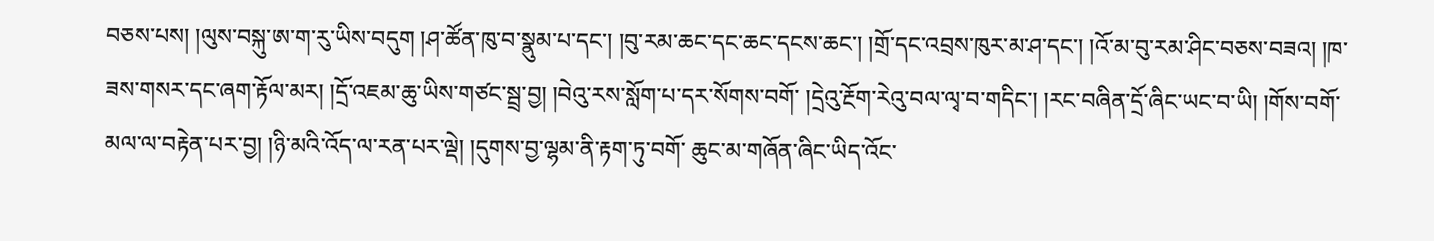བཅས་པས། །ལུས་བསྐུ་ཨ་ག་རུ་ཡིས་བདུག །ཤ་ཚོན་ཁུ་བ་སྣུམ་པ་དང་། །བུ་རམ་ཆང་དང་ཆང་དངས་ཆང་། །གྲོ་དང་འབྲས་ཁུར་མ་ཤ་དང་། །འོ་མ་བུ་རམ་ཤིང་བཅས་བཟའ། །ཁ་ཟས་གསར་དང་ཞག་རྟོལ་མར། །དྲོ་འཇམ་ཆུ་ཡིས་གཙང་སྦྲ་བྱ། །བེའུ་རས་སློག་པ་དར་སོགས་བགོ་ །དྲེའུ་རྔོག་རེའུ་བལ་ལྭ་བ་གདིང་། །རང་བཞིན་དྲོ་ཞིང་ཡང་བ་ཡི། །གོས་བགོ་མལ་ལ་བརྟེན་པར་བྱ། །ཉི་མའི་འོད་ལ་རན་པར་ལྡེ། །དུགས་བྱ་ལྷམ་ནི་རྟག་ཏུ་བགོ་ ཆུང་མ་གཞོན་ཞིང་ཡིད་འོང་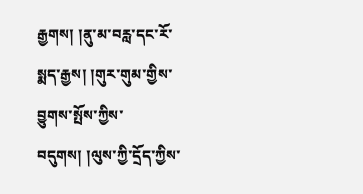རྒྱགས། །ནུ་མ་བརླ་དང་རོ་སྨད་རྒྱས། །གུར་གུམ་གྱིས་བྱུགས་སྤོས་ཀྱིས་བདུགས། །ལུས་ཀྱི་དྲོད་ཀྱིས་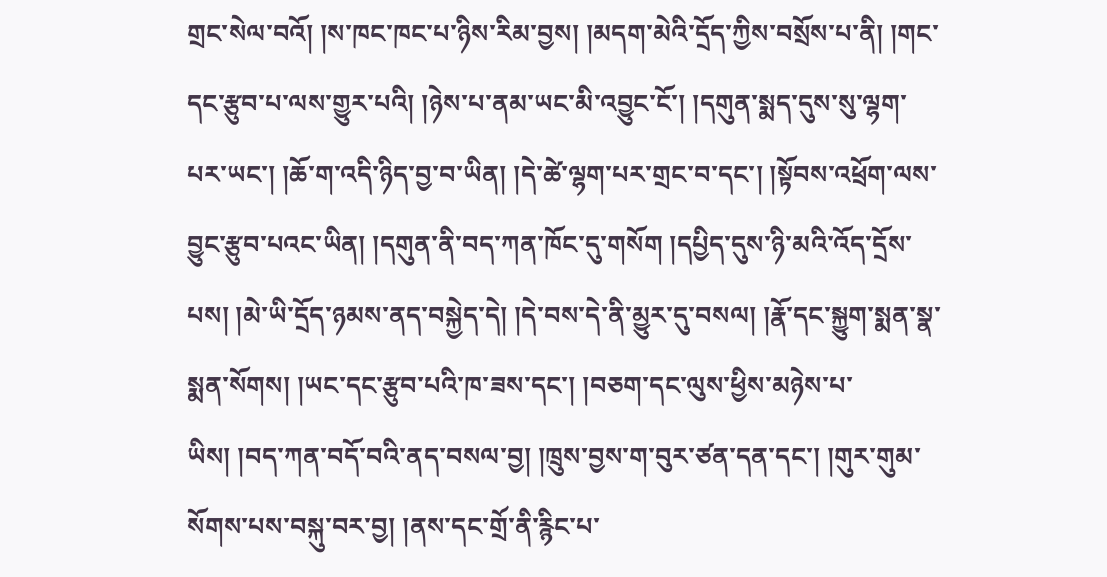གྲང་སེལ་བའོ། །ས་ཁང་ཁང་པ་ཉིས་རིམ་བྱས། །མདག་མེའི་དྲོད་ཀྱིས་བསྲོས་པ་ནི། །གང་དང་རྩུབ་པ་ལས་གྱུར་པའི། །ཉེས་པ་ནམ་ཡང་མི་འབྱུང་ངོ་། །དགུན་སྨད་དུས་སུ་ལྷག་པར་ཡང་། །ཆོ་ག་འདི་ཉིད་བྱ་བ་ཡིན། །དེ་ཚེ་ལྷག་པར་གྲང་བ་དང་། །སྟོབས་འཕྲོག་ལས་བྱུང་རྩུབ་པའང་ཡིན། །དགུན་ནི་བད་ཀན་ཁོང་དུ་གསོག །དཔྱིད་དུས་ཉི་མའི་འོད་དྲོས་པས། །མེ་ཡི་དྲོད་ཉམས་ནད་བསྐྱེད་དེ། །དེ་བས་དེ་ནི་མྱུར་དུ་བསལ། །རྣོ་དང་སྐྱུག་སྨན་སྣ་སྨན་སོགས། །ཡང་དང་རྩུབ་པའི་ཁ་ཟས་དང་། །བཅག་དང་ལུས་ཕྱིས་མཉེས་པ་ཡིས། །བད་ཀན་བདོ་བའི་ནད་བསལ་བྱ། །ཁྲུས་བྱས་ག་བུར་ཙན་དན་དང་། །གུར་གུམ་སོགས་པས་བསྐུ་བར་བྱ། །ནས་དང་གྲོ་ནི་རྙིང་པ་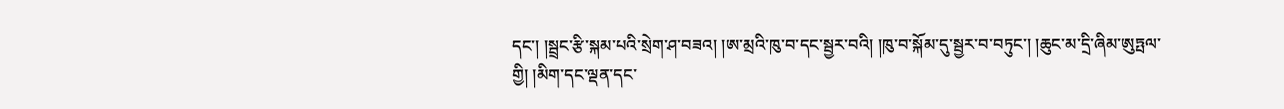དང་། །སྦྲང་རྩི་སྐམ་པའི་སྲེག་ཤ་བཟའ། །ཨ་མྲའི་ཁུ་བ་དང་སྦྱར་བའི། །ཁུ་བ་སྐོམ་དུ་སྦྱར་བ་བཏུང་། །ཆུང་མ་དྲི་ཞིམ་ཨུཏྤལ་གྱི། །མིག་དང་ལྡན་དང་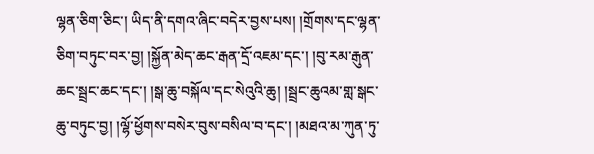ལྷན་ཅིག་ཅིང་། ཡིད་ནི་དགའ་ཞིང་བདེར་བྱས་པས། །གྲོགས་དང་ལྷན་ཅིག་བཏུང་བར་བྱ། །སྐྱོན་མེད་ཆང་རྒན་དྲོ་འཇམ་དང་། །བུ་རམ་རྒུན་ཆང་སྦྲང་ཆང་དང་། །སྒ་ཆུ་བསྐོལ་དང་སེའུའི་ཆུ། །སྦྲང་ཆུའམ་གླ་སྒང་ཆུ་བཏུང་བྱ། །ལྷོ་ཕྱོགས་བསེར་བུས་བསིལ་བ་དང་། །མཐའ་མ་ཀུན་ཏུ་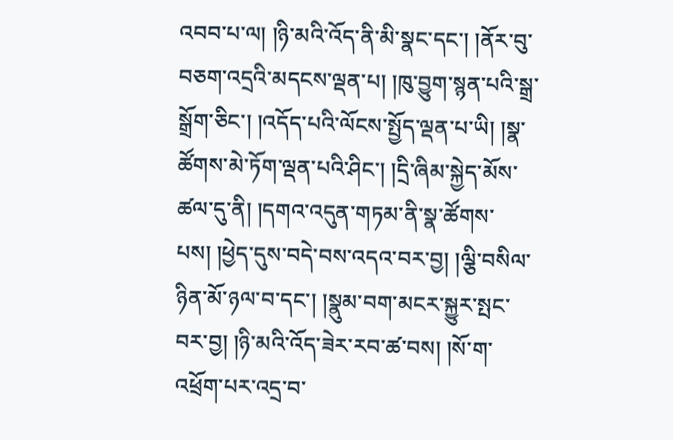འབབ་པ་ལ། །ཉི་མའི་འོད་ནི་མི་སྣང་དང་། །ནོར་བུ་བཅག་འདྲའི་མདངས་ལྡན་པ། །ཁུ་བྱུག་སྙན་པའི་སྒྲ་སྒྲོག་ཅིང་། །འདོད་པའི་ལོངས་སྤྱོད་ལྡན་པ་ཡི། །སྣ་ཚོགས་མེ་ཏོག་ལྡན་པའི་ཤིང་། །དྲི་ཞིམ་སྐྱེད་མོས་ཚལ་དུ་ནི། །དགའ་འདུན་གཏམ་ནི་སྣ་ཚོགས་པས། །ཕྱེད་དུས་བདེ་བས་འདའ་བར་བྱ། །ལྕི་བསིལ་ཉིན་མོ་ཉལ་བ་དང་། །སྣུམ་བག་མངར་སྐྱུར་སྤང་བར་བྱ། །ཉི་མའི་འོད་ཟེར་རབ་ཚ་བས། །སོ་ག་འཕྲོག་པར་འདྲ་བ་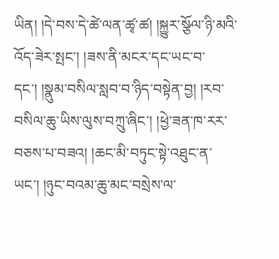ཡིན། །དེ་བས་དེ་ཚེ་ལན་ཚྭ་ཚ། །སྐྱུར་སྩོལ་ཉི་མའི་འོད་ཟེར་སྤང་། །ཟས་ནི་མངར་དང་ཡང་བ་དང་། །སྣུམ་བསིལ་སླབ་བ་ཉིད་བསྟེན་བྱ། །རབ་བསིལ་ཆུ་ཡིས་ལུས་བཀྲུ་ཞིང་། །ཕྱེ་ཟན་ཁ་རར་བཅས་པ་བཟའ། །ཆང་མི་བཏུང་སྟེ་འཐུང་ན་ཡང་། །ཉུང་བའམ་ཆུ་མང་བསྲེས་ལ་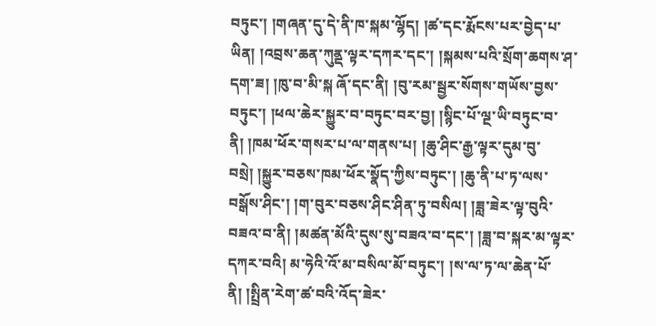བཏུང་། །གཞན་དུ་དེ་ནི་ཁ་སྐམ་ལྷོད། །ཚ་དང་རྨོངས་པར་བྱེད་པ་ཡིན། །འབྲས་ཆན་ཀུནྡ་ལྟར་དཀར་དང་། །སྐམས་པའི་སྲོག་ཆགས་ཤ་དག་ཟ། །ཁུ་བ་མི་སྐ ཞོ་དང་ནི། །བུ་རམ་སྦྱར་སོགས་གཡོས་བྱས་བཏུང་། །ཕལ་ཆེར་སྐྱུར་བ་བཏུང་བར་བྱ། །སྙིང་པོ་ལྔ་ཡི་བཏུང་བ་ནི། །ཁམ་ཕོར་གསར་པ་ལ་གནས་པ། །ཆུ་ཤིང་རྒྱ་ལྟར་དུམ་བུ་བསྲེ། །སྐྱུར་བཅས་ཁམ་ཕོར་སྣོད་ཀྱིས་བཏུང་། །ཆུ་ནི་པ་ཏ་ལས་བསྒོས་ཤིང་། །ག་བུར་བཅས་ཤིང་ཤིན་ཏུ་བསིལ། །ཟླ་ཟེར་ལྟ་བུའི་བཟའ་བ་ནི། །མཚན་མོའི་དུས་སུ་བཟའ་བ་དང་། །ཟླ་བ་སྐར་མ་ལྟར་དཀར་བའི། མ་ཧེའི་འོ་མ་བསིལ་མོ་བཏུང་། །ས་ལ་ཏ་ལ་ཆེན་པོ་ནི། །སྤྲིན་རེག་ཚ་བའི་འོད་ཟེར་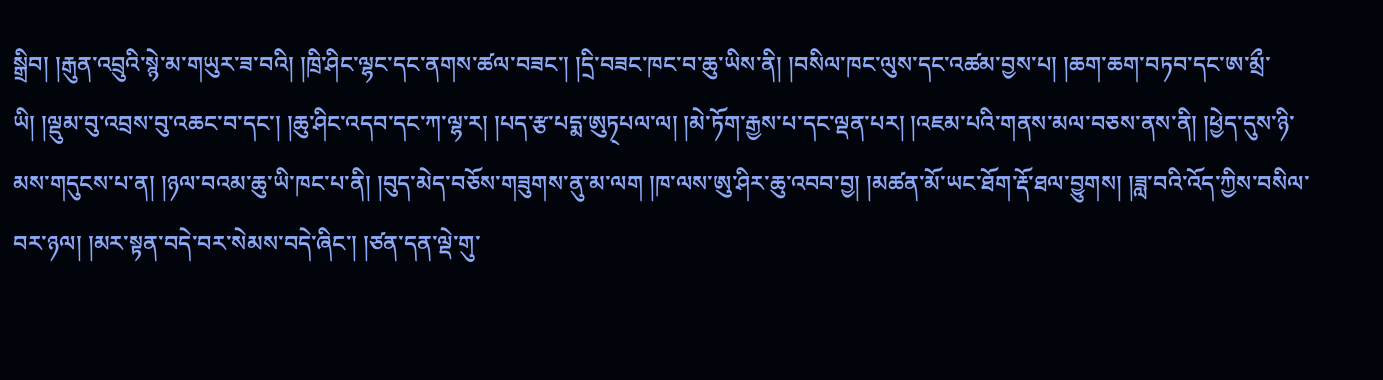སྒྲིབ། །རྒུན་འབྲུའི་སྙེ་མ་གཡུར་ཟ་བའི། །ཁྲི་ཤིང་ལྷང་དང་ནགས་ཚལ་བཟང་། །དྲི་བཟང་ཁང་བ་ཆུ་ཡིས་ནི། །བསིལ་ཁང་ལུས་དང་འཚམ་བྱས་པ། །ཆག་ཆག་བཏབ་དང་ཨ་མྲྀ་ཡི། །ལྡུམ་བུ་འབྲས་བུ་འཆང་བ་དང་། །ཆུ་ཤིང་འདབ་དང་ཀ་ལྷ་ར། །པད་རྩ་པདྨ་ཨུཏ྄པལ་ལ། །མེ་ཏོག་རྒྱས་པ་དང་ལྡན་པར། །འཇམ་པའི་གནས་མལ་བཅས་ནས་ནི། །ཕྱེད་དུས་ཉི་མས་གདུངས་པ་ན། །ཉལ་བའམ་ཆུ་ཡི་ཁང་པ་ནི། །བུད་མེད་བཅོས་གཟུགས་ནུ་མ་ལག །ཁ་ལས་ཨུ་ཤིར་ཆུ་འབབ་བྱ། །མཚན་མོ་ཡང་ཐོག་རྡོ་ཐལ་བྱུགས། །ཟླ་བའི་འོད་ཀྱིས་བསིལ་བར་ཉལ། །མར་སྟན་བདེ་བར་སེམས་བདེ་ཞིང་། །ཙན་དན་ལྡེ་གུ་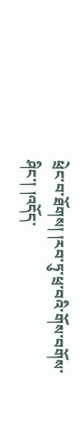ཕྲེང་བ་ཐོགས། །རབ་ཏུ་ཕྲ་བའི་གོས་བགོས་ཤིང་། །འདོད་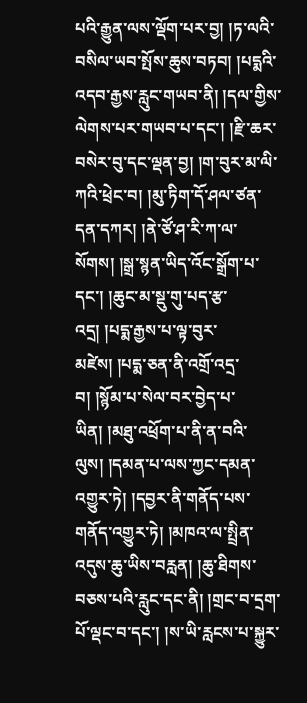པའི་རྒྱུན་ལས་ལྡོག་པར་བྱ། །ཏ་ལའི་བསིལ་ཡབ་སྤོས་ཆུས་བཏབ། །པདྨའི་འདབ་རྒྱས་རླུང་གཡབ་ནི། །དལ་གྱིས་ལེགས་པར་གཡབ་པ་དང་། །རྫི་ཆར་བསེར་བུ་དང་ལྡན་བྱ། །ག་བུར་མ་ལི་ཀའི་ཕྲེང་བ། །མུ་ཏིག་དོ་ཤལ་ཙན་དན་དཀར། །ནེ་ཙོ་ཤ་རི་ཀ་ལ་སོགས། །སྒྲ་སྙན་ཡིད་འོང་སྒྲོག་པ་དང་། །ཆུང་མ་སྡུ་གུ་པད་རྩ་འདྲ། །པདྨ་རྒྱས་པ་ལྟ་བུར་མཛེས། །པདྨ་ཅན་ནི་འགྲོ་འདྲ་བ། །སྙོམ་པ་སེལ་བར་བྱེད་པ་ཡིན། །མཐུ་འཕྲོག་པ་ནི་ན་བའི་ལུས། །དམན་པ་ལས་ཀྱང་དམན་འགྱུར་ཏེ། །དབྱར་ནི་གནོད་པས་གནོད་འགྱུར་ཏེ། །མཁའ་ལ་སྤྲིན་འདུས་ཆུ་ཡིས་བརླན། །ཆུ་ཐིགས་བཅས་པའི་རླུང་དང་ནི། །གྲང་བ་དྲག་པོ་ལྡང་བ་དང་། །ས་ཡི་རླངས་པ་སྐྱུར་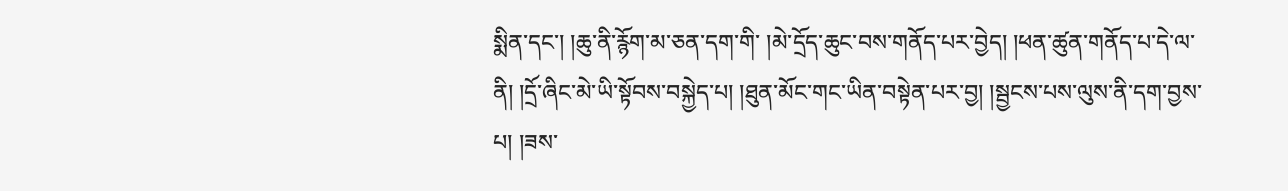སྨིན་དང་། །ཆུ་ནི་རྙོག་མ་ཅན་དག་གི་ །མེ་དྲོད་ཆུང་བས་གནོད་པར་བྱེད། །ཕན་ཚུན་གནོད་པ་དེ་ལ་ནི། །དྲོ་ཞིང་མེ་ཡི་སྟོབས་བསྐྱེད་པ། །ཐུན་མོང་གང་ཡིན་བསྟེན་པར་བྱ། །སྦྱངས་པས་ལུས་ནི་དག་བྱས་པ། །ཟས་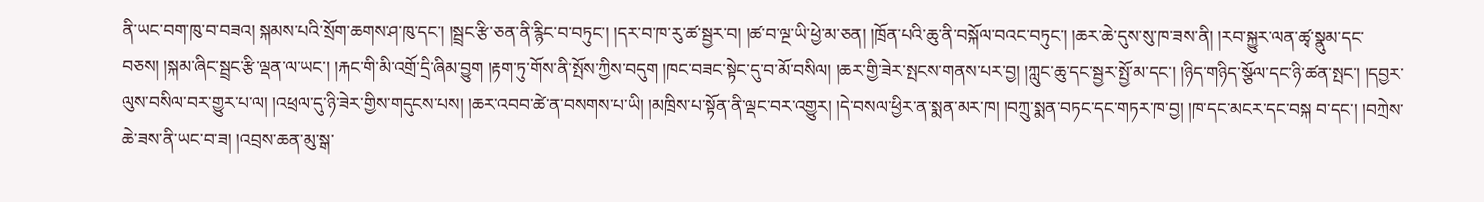ནི་ཡང་བག་ཁུ་བ་བཟའ། སྐམས་པའི་སྲོག་ཆགས་ཤ་ཁུ་དང་། །སྦྲང་རྩི་ཅན་ནི་རྙིང་བ་བཏུང་། །དར་བ་ཁ་རུ་ཚ་སྦྱར་བ། །ཚ་བ་ལྔ་ཡི་ཕྱེ་མ་ཅན། །ཁྲོན་པའི་ཆུ་ནི་བསྐོལ་བའང་བཏུང་། །ཆར་ཆེ་དུས་སུ་ཁ་ཟས་ནི། །རབ་སྐྱུར་ལན་ཚྭ་སྣུམ་དང་བཅས། །སྐམ་ཞིང་སྦྲང་རྩི་ལྡན་ལ་ཡང་། །རྐང་གི་མི་འགྲོ་དྲི་ཞིམ་བྱུག །རྟག་ཏུ་གོས་ནི་སྤོས་ཀྱིས་བདུག །ཁང་བཟང་སྟེང་དུ་བ་མོ་བསིལ། །ཆར་གྱི་ཟེར་སྤངས་གནས་པར་བྱ། །ཀླུང་ཆུ་དང་སྦྱར་སྤྱོ་མ་དང་། །ཉིད་གཉིད་སྩོལ་དང་ཉི་ཚན་སྤང་། །དབྱར་ལུས་བསིལ་བར་གྱུར་པ་ལ། །འཕྲལ་དུ་ཉི་ཟེར་གྱིས་གདུངས་པས། །ཆར་འབབ་ཚེ་ན་བསགས་པ་ཡི། །མཁྲིས་པ་སྟོན་ནི་ལྡང་བར་འགྱུར། །དེ་བསལ་ཕྱིར་ན་སྨན་མར་ཁ། །བཀྲུ་སྨན་བཏང་དང་གཏར་ཁ་བྱ། །ཁ་དང་མངར་དང་བསྐ བ་དང་། །བཀྲེས་ཆེ་ཟས་ནི་ཡང་བ་ཟ། །འབྲས་ཆན་མུ་སྒ་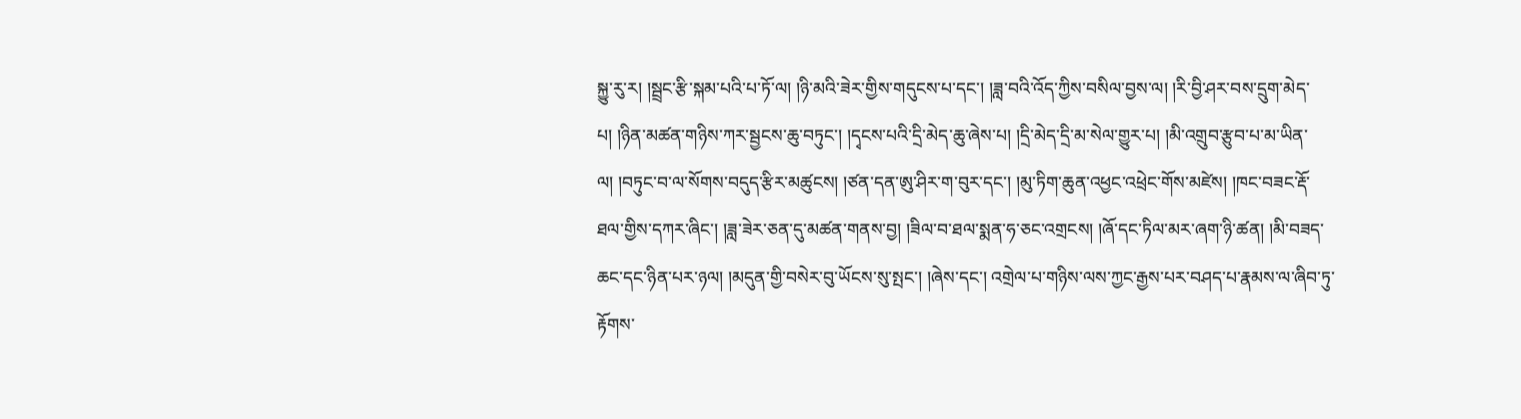སྐྱུ་རུ་ར། །སྦྲང་རྩི་སྐམ་པའི་པ་ཏོ་ལ། །ཉི་མའི་ཟེར་གྱིས་གདུངས་པ་དང་། །ཟླ་བའི་འོད་ཀྱིས་བསིལ་བྱས་ལ། །རི་བྱི་ཤར་བས་དྲུག་མེད་པ། །ཉིན་མཚན་གཉིས་ཀར་སྦྱངས་ཆུ་བཏུང་། །དྭངས་པའི་དྲི་མེད་ཆུ་ཞེས་པ། །དྲི་མེད་དྲི་མ་སེལ་གྱུར་པ། །མི་འགྲུབ་རྩུབ་པ་མ་ཡིན་ལ། །བཏུང་བ་ལ་སོགས་བདུད་རྩིར་མཚུངས། །ཙན་དན་ཨུ་ཤིར་ག་བུར་དང་། །མུ་ཏིག་ཆུན་འཕྱང་འཕྲེང་གོས་མཛེས། །ཁང་བཟང་རྡོ་ཐལ་གྱིས་དཀར་ཞིང་། །ཟླ་ཟེར་ཅན་དུ་མཚན་གནས་བྱ། །ཟིལ་བ་ཐལ་སྨན་ཧ་ཅང་འགྲངས། །ཞོ་དང་ཏིལ་མར་ཞག་ཉི་ཚན། །མི་བཟད་ཆང་དང་ཉིན་པར་ཉལ། །མདུན་གྱི་བསེར་བུ་ཡོངས་སུ་སྤང་། །ཞེས་དང་། འགྲེལ་པ་གཉིས་ལས་ཀྱང་རྒྱས་པར་བཤད་པ་རྣམས་ལ་ཞིབ་ཏུ་རྟོགས་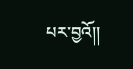པར་བྱའོ།།